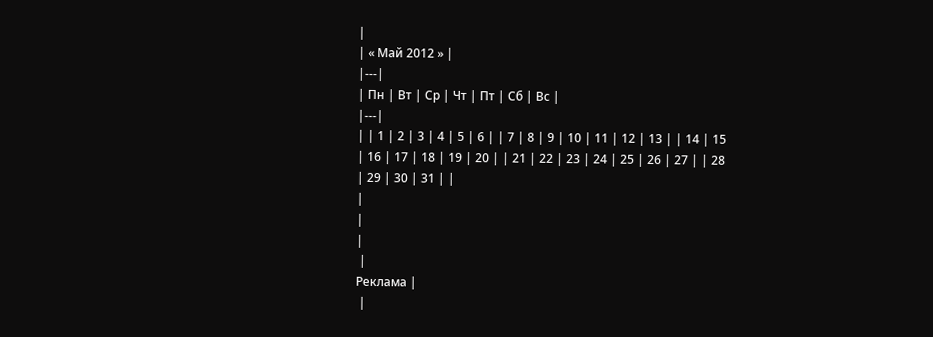|
| « Май 2012 » |
|---|
| Пн | Вт | Ср | Чт | Пт | Сб | Вс |
|---|
| | 1 | 2 | 3 | 4 | 5 | 6 | | 7 | 8 | 9 | 10 | 11 | 12 | 13 | | 14 | 15 | 16 | 17 | 18 | 19 | 20 | | 21 | 22 | 23 | 24 | 25 | 26 | 27 | | 28 | 29 | 30 | 31 | |
|
|
|
 |
Реклама |
 |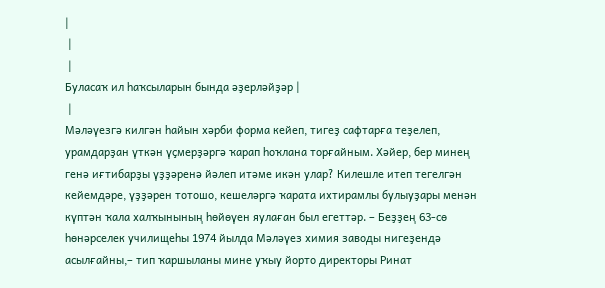|
 |
 |
Буласаҡ ил hаҡсыларын бында әҙерләйҙәр |
 |
Мәләүезгә килгән hайын хәрби форма кейеп, тигеҙ сафтарға теҙелеп, урамдарҙан үткән үҫмерҙәргә ҡарап hоҡлана торғайным. Хәйер, бер минең генә иғтибарҙы үҙҙәренә йәлеп итәме икән улар? Килешле итеп тегелгән кейемдәре, үҙҙәрен тотошо, кешеләргә ҡарата ихтирамлы булыуҙары менән күптән ҡала халҡынының hөйөүен яулаған был егеттәр. – Беҙҙең 63-сө hөнәрселек училищеhы 1974 йылда Мәләүез химия заводы нигеҙендә асылғайны,– тип ҡаршыланы мине уҡыу йорто директоры Ринат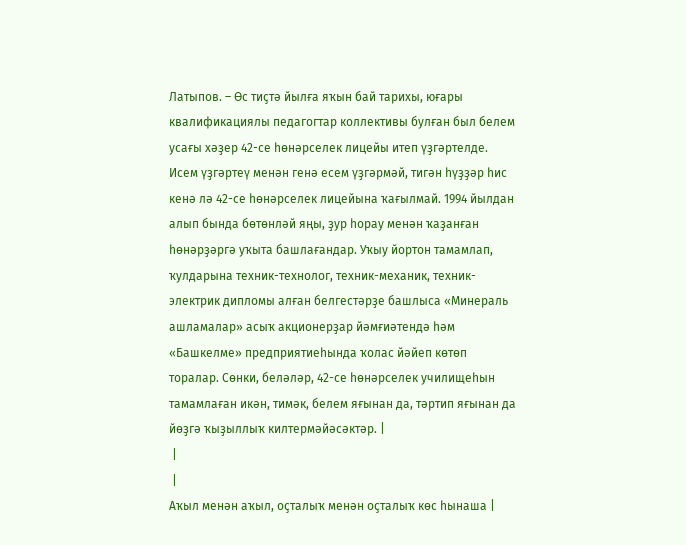Латыпов. – Өс тиҫтә йылға яҡын бай тарихы, юғары квалификациялы педагогтар коллективы булған был белем усағы хәҙер 42-се hөнәрселек лицейы итеп үҙгәртелде. Исем үҙгәртеү менән генә есем үҙгәрмәй, тигән hүҙҙәр hис кенә лә 42-се hөнәрселек лицейына ҡағылмай. 1994 йылдан алып бында бөтөнләй яңы, ҙур hорау менән ҡаҙанған hөнәрҙәргә уҡыта башлағандар. Уҡыу йортон тамамлап, ҡулдарына техник-технолог, техник-механик, техник-электрик дипломы алған белгестәрҙе башлыса «Минераль ашламалар» асыҡ акционерҙар йәмғиәтендә hәм «Башкелме» предприятиеhында ҡолас йәйеп көтөп торалар. Сөнки, беләләр, 42-се hөнәрселек училищеhын тамамлаған икән, тимәк, белем яғынан да, тәртип яғынан да йөҙгә ҡыҙыллыҡ килтермәйәсәктәр. |
 |
 |
Аҡыл менән аҡыл, оҫталыҡ менән оҫталыҡ көс hынаша |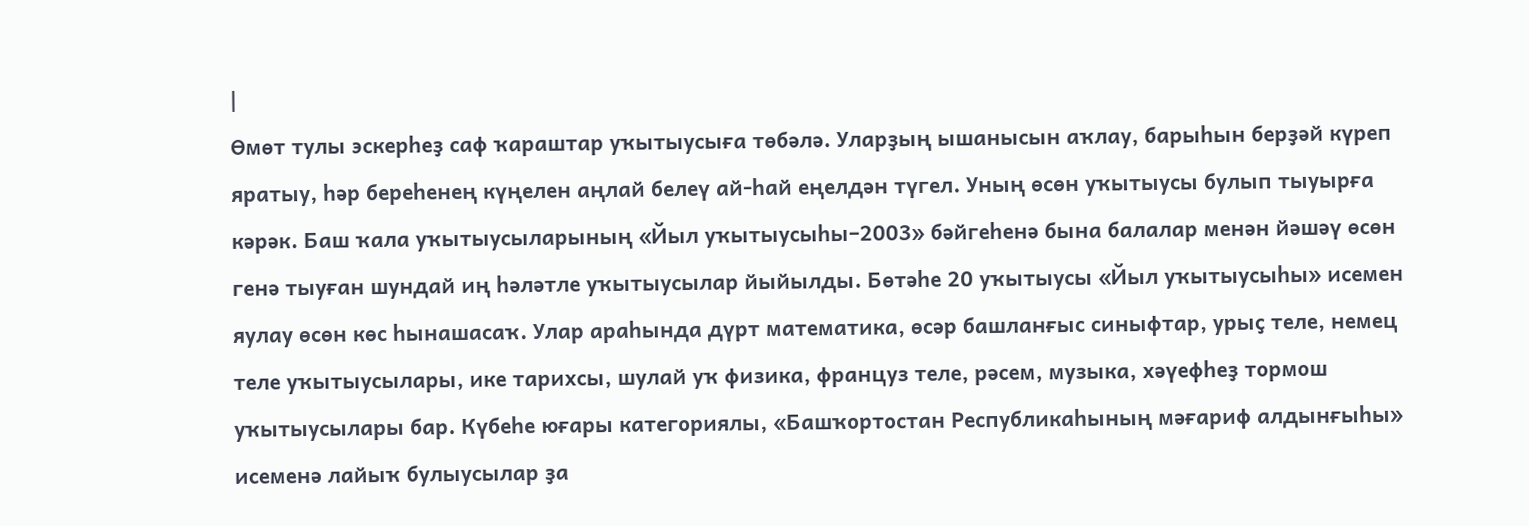|
Өмөт тулы эскерhеҙ саф ҡараштар уҡытыусыға төбәлә. Уларҙың ышанысын аҡлау, барыhын берҙәй күреп яратыу, hәр береhенең күңелен аңлай белеү ай-hай еңелдән түгел. Уның өсөн уҡытыусы булып тыуырға кәрәк. Баш ҡала уҡытыусыларының «Йыл уҡытыусыhы–2003» бәйгеhенә бына балалар менән йәшәү өсөн генә тыуған шундай иң hәләтле уҡытыусылар йыйылды. Бөтәhе 20 уҡытыусы «Йыл уҡытыусыhы» исемен яулау өсөн көс hынашасаҡ. Улар араhында дүрт математика, өсәр башланғыс синыфтар, урыҫ теле, немец теле уҡытыусылары, ике тарихсы, шулай уҡ физика, француз теле, рәсем, музыка, хәүефhеҙ тормош уҡытыусылары бар. Күбеhе юғары категориялы, «Башҡортостан Республикаhының мәғариф алдынғыhы» исеменә лайыҡ булыусылар ҙа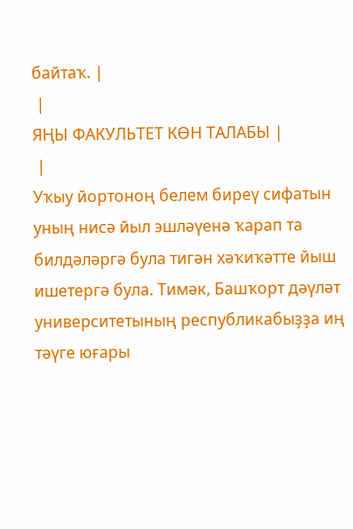байтаҡ. |
 |
ЯҢЫ ФАКУЛЬТЕТ КӨН ТАЛАБЫ |
 |
Уҡыу йортоноң белем биреү сифатын уның нисә йыл эшләүенә ҡарап та билдәләргә була тигән хәҡиҡәтте йыш ишетергә була. Тимәк, Башҡорт дәүләт университетының республикабыҙҙа иң тәүге юғары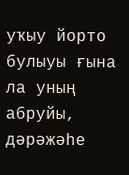уҡыу йорто булыуы ғына ла уның абруйы, дәрәжәhе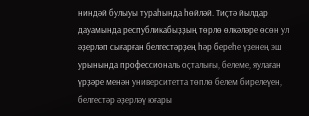ниндәй булыуы тураhында hөйләй. Тиҫтә йылдар дауамында республикабыҙҙың төрлө өлкәләре өсөн ул әҙерләп сығарған белгестәрҙең hәр береhе үҙенең эш урынында профессиональ оҫталығы, белеме, яулаған үрҙәре менән университетта төплө белем бирелеүен, белгестәр әҙерләү юғары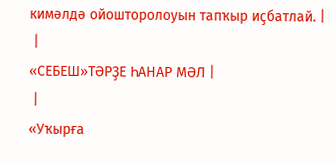кимәлдә ойошторолоуын тапҡыр иҫбатлай. |
 |
«СЕБЕШ»ТӘРҘЕ ҺАНАР МӘЛ |
 |
«Уҡырға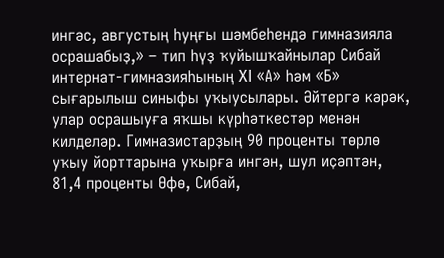ингәс, августың hуңғы шәмбеhендә гимназияла осрашабыҙ,» – тип hүҙ ҡуйышҡайнылар Сибай интернат-гимназияhының XI «А» hәм «Б» сығарылыш синыфы уҡыусылары. Әйтергә кәрәк, улар осрашыуға яҡшы күрhәткестәр менән килделәр. Гимназистарҙың 90 проценты төрлө уҡыу йорттарына уҡырға ингән, шул иҫәптән, 81,4 проценты Өфө, Сибай,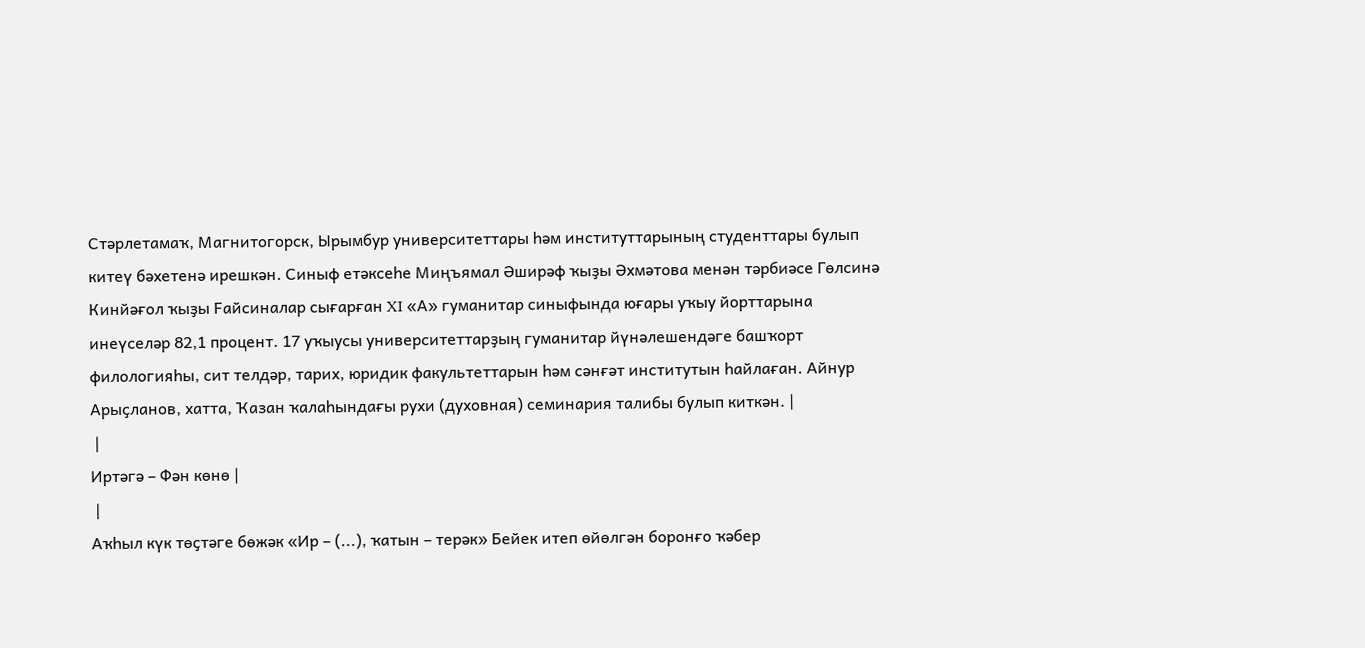Стәрлетамаҡ, Магнитогорск, Ырымбур университеттары hәм институттарының студенттары булып китеү бәхетенә ирешкән. Синыф етәксеhе Миңъямал Әширәф ҡыҙы Әхмәтова менән тәрбиәсе Гөлсинә Кинйәғол ҡыҙы Fайсиналар сығарған XI «А» гуманитар синыфында юғары уҡыу йорттарына инеүселәр 82,1 процент. 17 уҡыусы университеттарҙың гуманитар йүнәлешендәге башҡорт филологияhы, сит телдәр, тарих, юридик факультеттарын hәм сәнғәт институтын hайлаған. Айнур Арыҫланов, хатта, Ҡазан ҡалаhындағы рухи (духовная) семинария талибы булып киткән. |
 |
Иртәгә – Фән көнө |
 |
Аҡһыл күк төҫтәге бөжәк «Ир – (...), ҡатын – терәк» Бейек итеп өйөлгән боронғо ҡәбер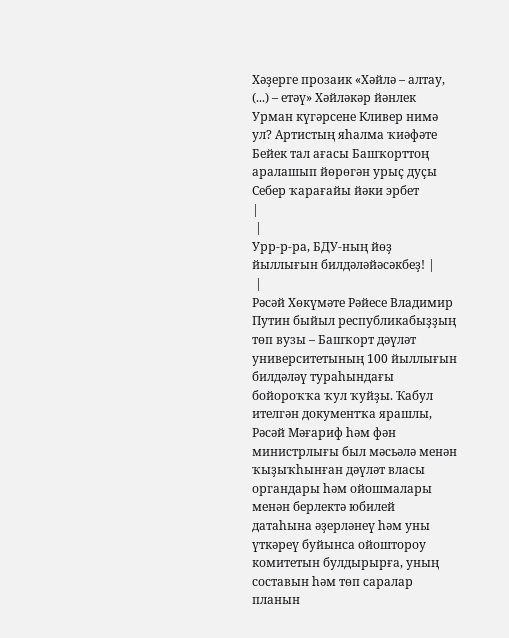Хәҙерге прозаик «Хәйлә – алтау, (...) – етәү» Хәйләкәр йәнлек Урман күгәрсене Кливер нимә ул? Артистың яһалма ҡиәфәте Бейек тал ағасы Башҡорттоң аралашып йөрөгән урыҫ дуҫы Себер ҡарағайы йәки эрбет
|
 |
Урр-р-ра, БДУ-ның йөҙ йыллығын билдәләйәсәкбеҙ! |
 |
Рәсәй Хөкүмәте Рәйесе Владимир Путин быйыл республикабыҙҙың төп вузы – Башҡорт дәүләт университетының 100 йыллығын билдәләү тураһындағы бойороҡҡа ҡул ҡуйҙы. Ҡабул ителгән документҡа ярашлы, Рәсәй Мәғариф һәм фән министрлығы был мәсьәлә менән ҡыҙыҡһынған дәүләт власы органдары һәм ойошмалары менән берлектә юбилей датаһына әҙерләнеү һәм уны үткәреү буйынса ойоштороу комитетын булдырырға, уның составын һәм төп саралар планын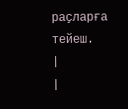раҫларға тейеш.
|
|